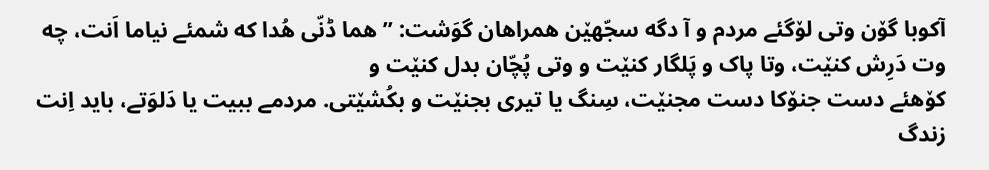آکوبا گۆن وتی لۆگئے مردم و آ دگه سجّهێن همراهان گوَشت: ”هما ڈنّی هُدا که شمئے نیاما اَنت، چه وت دَرِش کنێت، وتا پاک و پَلگار کنێت و وتی پُچّان بدل کنێت و
کۆهئے دست جنۆکا دست مجنێت، سِنگ یا تیری بجنێت و بکُشێتی. مردمے ببیت یا دَلوَتے، باید اِنت زندگ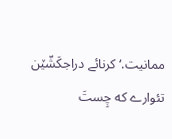ممانیت.‘ کرنائے دراجکَشّێن تئوارے که چِستَ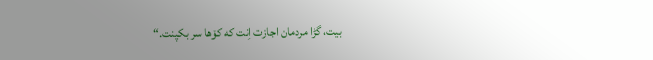بیت، گڑا مردمان اجازت اِنت که کۆها سر بکپنت.“